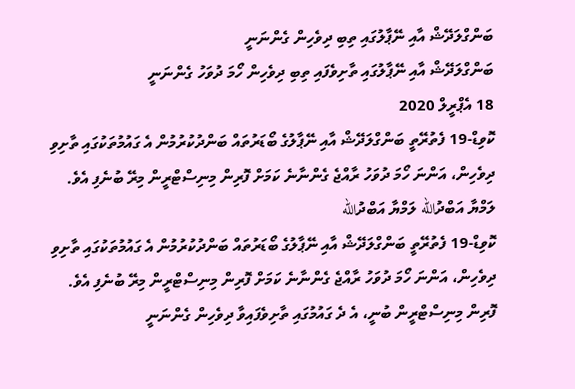ބަންގްލަދޭޝް އާއި ނޭޕާލުގައި ތިބި ދިވެހިން ގެންނަނީ
ބަންގްލަދޭޝް އާއި ނޭޕާލުގައި ތާށިވެފައި ތިބި ދިވެހިން ހޯމަ ދުވަހު ގެންނަނީ
18 އެޕްރީލް 2020
ކޮވިޑް-19 ފެތުރޭތީ ބަންގްލަދޭޝް އާއި ނޭޕާލުގެ ބޯޑަރުތައް ބަންދުކުރުމުން އެ ގައުމުތަކުގައި ތާށިވި ދިވެހިން، އަންނަ ހޯމަ ދުވަހު ރާއްޖެ ގެންނާނެ ކަމަށް ފޮރިން މިނިސްޓްރީން މިރޭ ބުނެފި އެވެ.
ލަމްޔާ އަބްދުالله ލަމްޔާ އަބްދުالله
ކޮވިޑް-19 ފެތުރޭތީ ބަންގްލަދޭޝް އާއި ނޭޕާލުގެ ބޯޑަރުތައް ބަންދުކުރުމުން އެ ގައުމުތަކުގައި ތާށިވި ދިވެހިން، އަންނަ ހޯމަ ދުވަހު ރާއްޖެ ގެންނާނެ ކަމަށް ފޮރިން މިނިސްޓްރީން މިރޭ ބުނެފި އެވެ.
ފޮރިން މިނިސްޓްރީން ބުނީ، އެ ދެ ގައުމުގައި ތާށިވެފައިވާ ދިވެހިން ގެންނަނީ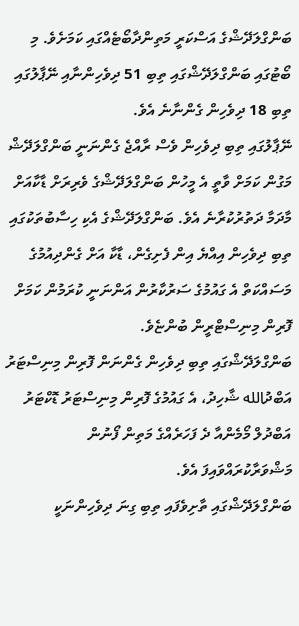ބަންގްލަދޭޝްގެ އަސްކަރީ މަތިންދާބޯޓެއްގައި ކަމަށެވެ. މި ބޯޓުގައި ބަންގްލަދޭޝްގައި ތިބި 51 ދިވެހިންނާއި ނޭޕާލުގައި ތިބި 18 ދިވެހިން ގެންނާނެ އެވެ.
ނޭޕާލުގައި ތިބި ދިވެހިން ވެސް ރާއްޖެ ގެންނަނީ ބަންގްލަދޭޝް މަގުން ކަމަށް ވާތީ އެ މީހުން ބަންގްލަދޭޝްގެ ވެރިރަށް ޑާކާއަށް މާދަމާ ދަތުރުކުރާނެ އެވެ. ބަންގްލަދޭޝްގެ އެކި ހިސާބުތަކުގައި ތިބި ދިވެހިން އިއްޔެ އިން ފެށިގެން، ޑާކާ އަށް ގެންދިއުމުގެ މަސައްކަތް އެ ގައުމުގެ ސަރުކާރުން އަންނަނީ ކުރަމުން ކަމަށް ފޮރިން މިނިސްޓްރީން ބުންޏެވެ.
ބަންގްލަދޭޝްގައި ތިބި ދިވެހިން ގެންނަން ފޮރިން މިނިސްޓަރު އަބްދުالله ޝާހިދު، އެ ގައުމުގެ ފޮރިން މިނިސްޓަރު ޑޮކްޓަރު އަބްދުލް މޯމެންއާ ދެ ފަހަރެއްގެ މަތިން ފޯނުން މަޝްވަރާކުރައްވައިފަ އެވެ.
ބަންގްލަދޭޝްގައި ތާށިވެފައި ތިބި ގިނަ ދިވެހިންނަކީ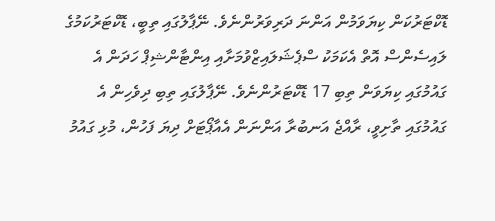ޑޮކްޓަރުކަން ކިޔަވަމުން އަންނަ ދަރިވަރުންނެވެ. ނޭޕާލުގައި ތިބީ، ޑޮކްޓަރުކަމުގެ ލައިސެންސް އޮތް އެކަމަކު ސްޕެޝަލައިޒްވުމަށާއި އިންޓާންޝިޕް ހަދަން އެ ގައުމުގައި ކިޔަވަން ތިބި 17 ޑޮކްޓަރުންނެވެ. ނޭޕާލުގައި ތިބި ދިވެހިން އެ ގައުމުގައި ތާށިވީ، ރާއްޖެ އަނބުރާ އަންނަން އެއާޕޯޓަށް ދިޔަ ފަހުން، މުޅި ގައުމު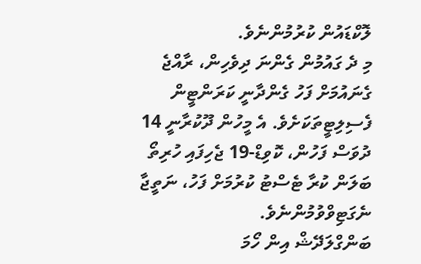ލޮކްޑައުން ކުރުމުންނެވެ.
މި ދެ ގައުމުން ގެންނަ ދިވެހިން، ރާއްޖެ ގެނައުމަށް ފަހު ގެންދާނީ ކަރަންޓީން ފެސިލިޓީތަކަށެވެ. އެ މީހުން ދޫކުރާނީ 14 ދުވަސް ފަހުން، ކޮވިޑް-19 ޖެހިފައި ހުރިތޯ ބަލަން ކުރާ ޓެސްޓު ކުރުމަށް ފަހު، ނަތީޖާ ނެގަޓިވްވުމުންނެވެ.
ބަންގްލަދޭޝް އިން ހޯމަ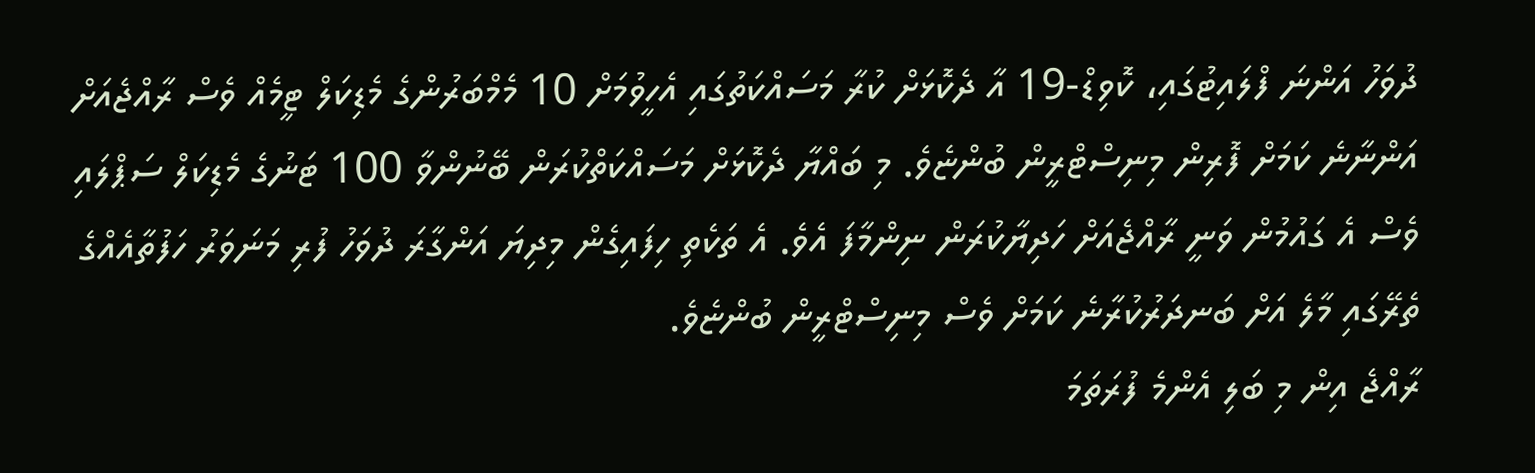ދުވަހު އަންނަ ފްލައިޓުގައި، ކޮވިޑް-19 އާ ދެކޮޅަށް ކުރާ މަސައްކަތުގައި އެހީވުމަށް 10 މެމްބަރުންގެ މެޑިކަލް ޓީމެއް ވެސް ރާއްޖެއަށް އަންނާނެ ކަމަށް ފޮރިން މިނިސްޓްރީން ބުންޏެވެ. މި ބައްޔާ ދެކޮޅަށް މަސައްކަތްކުރަން ބޭނުންވާ 100 ޓަނުގެ މެޑިކަލް ސަޕްލައި ވެސް އެ ގައުމުން ވަނީ ރާއްޖެއަށް ހަދިޔާކުރަން ނިންމާފަ އެވެ. އެ ތަކެތި ހިފައިގެން މިދިޔަ އަންގާރަ ދުވަހު ފުރި މަނަވަރު ހަފުތާއެއްގެ ތެރޭގައި މާލެ އަށް ބަނދަރުކުރާނެ ކަމަށް ވެސް މިނިސްޓްރީން ބުންޏެވެ.
ރާއްޖެ އިން މި ބަލި އެންމެ ފުރަތަމަ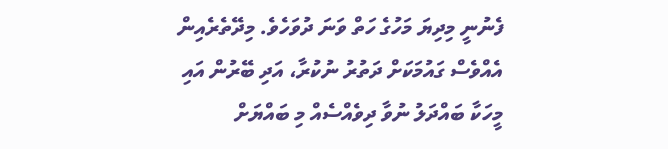ފެނުނީ މިދިޔަ މަހުގެ ހަތް ވަނަ ދުވަހެވެ. މިދޭތެރެއިން އެއްވެސް ގައުމަކަށް ދަތުރު ނުކުރާ، އަދި ބޭރުން އައި މީހަކާ ބައްދަލު ނުވާ ދިވެއްސެއް މި ބައްޔަށް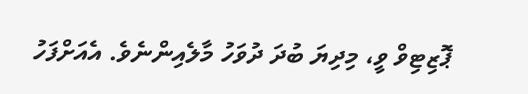ޕޮޒިޓިވް ވީ، މިދިޔަ ބުދަ ދުވަހު މާލެއިންނެވެ. އެއަށްފަހު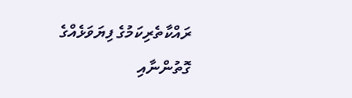ރައްކާތެރިކަމުގެ ފިޔަވަޅެއްގެ ގޮތުންނާއި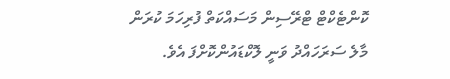ކޮންޓެކްޓް ޓްރޭސިން މަސައްކަތް ފުރިހަމަ ކުރަން މާލެ ސަރަހައްދު ވަނީ ލޮކްޑައުންކޮށްފަ އެވެ.